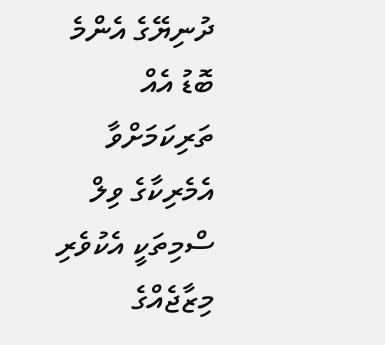ދުނިޔޭގެ އެންމެ ބޮޑު އެއް ތަރިކަމަށްވާ އެމެރިކާގެ ވިލް ސްމިތަކީ އެކުވެރި މިޒާޖެއްގެ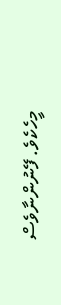މީހެކެވެ. ފޭނުންނާވެސް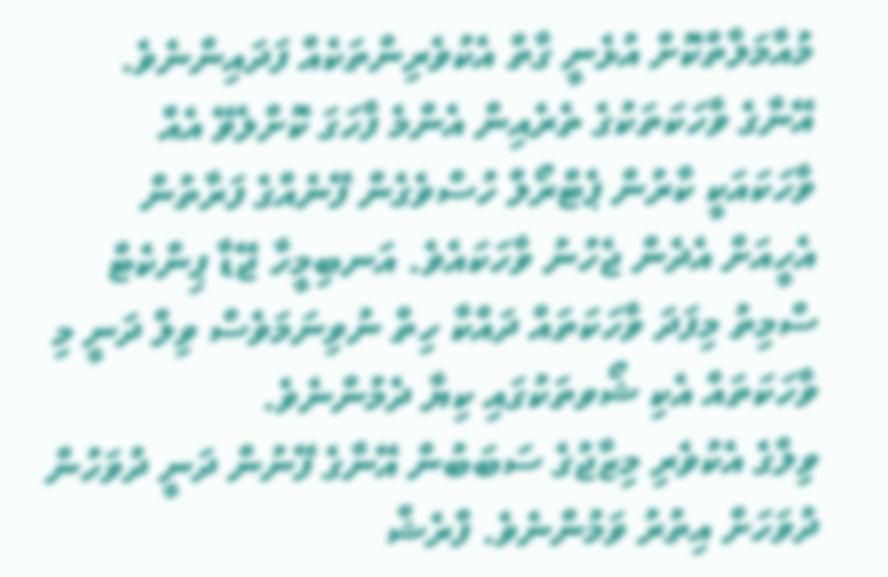މުއާމަލާތްކޮށް އުޅެނީ ގާތް އެކުވެރިންތަކެއް ފަދައިންނެވެ.
އޭނާގެ ވާހަކަތަކުގެ ތެރެއިން އެންމެ ފާހަގަ ކޮށްލެވޭ އެއް ވާހަކައަކީ ކާރުން ޕެޓްރޯލް ހުސްވެގެން ފޭނެއްގެ ފަރާތުން އެހީއަށް އެދެން ޖެހުނު ވާހަކައެވެ. އަނބިމީހާ ޖޭޑާ ޕިންކެޓް ސްމިތު މިފަދަ ވާހަކަތައް ދައްކާ ހިތް ނުވިނަމަވެސް ވިލް ދަނީ މި ވާހަކަތައް އެކި ޝޯވތަކުގައި ކިޔާ ދެމުންނެވެ.
ވިލްގެ އެކުވެރި މިޒާޖުގެ ސަބަބުން އޭނާގެ ފޭނުން ދަނީ ދުވަހުން ދުވަހަށް އިތުރު ވަމުންނެވެ. ފްރެޝް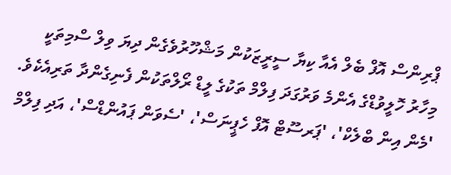ޕްރިންސް އޮފް ބެލް އެއާ ކިޔާ ސީރީޒަކުން މަޝްހޫރުވެގެން ދިޔަ ވިލް ސްމިތަކީ މިހާރު ހޮލީވުޑްގެ އެންމެ ވަރުގަދަ ފިލްމް ތަކުގެ ލީޑް ރޯލްތަކުން ފެނިގެންދާ ތަރިއެކެވެ.
'މެން އިން ބްލެކް'، 'ޕަރސޫޓް އޮފް ހެޕީނަސް'، 'ސެވަން ޕައުންޑްސް'، އަދި ފިލްމް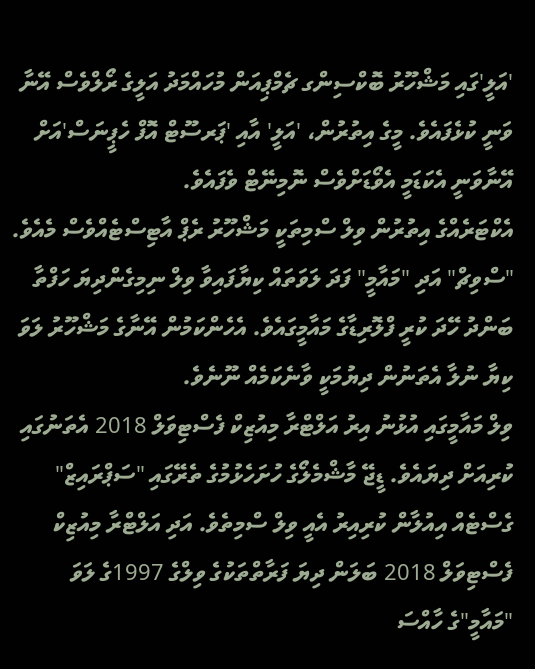'އަލީ'ގައި މަޝްހޫރު ބޮކްސިންގ ޗެމްޕިއަން މުހައްމަދު އަލީގެ ރޯލްވެސް އޭނާ ވަނީ ކުޅެފައެވެ. މީގެ އިތުރުން، 'އަލީ' އާއި 'ޕަރސޫޓް އޮފް ހެޕީނަސް'އަށް އޭނާވަނީ އެކަޑަމީ އެވޯޑަށްވެސް ނޮމިނޭޓް ވެފައެވެ.
އެކްޓަރެއްގެ އިތުރުން ވިލް ސްމިތަކީ މަޝްހޫރު ރެޕް އާޓިސްޓެއްވެސް މެއެވެ. "ސްވިޗް" އަދި "މައާމީ" ފަދަ ލަވަތައް ކިޔާފައިވާ ވިލް ނިމިގެންދިޔަ ހަފްތާ ބަންދު ހޭދަ ކުރީ ފްލޮރިޑާގެ މައާމީގައެވެ. އެހެންކަމުން އޭނާގެ މަޝްހޫރު ލަވަ ކިޔާ ނުލާ އެތަނުން ދިޔުމަކީ ވާނެކަމެއް ނޫނެވެ.
ވިލް މައާމީގައި އުޅުނު އިރު އަލްޓްރާ މިއުޒިކް ފެސްޓިވަލް 2018 އެތަނުގައި ކުރިއަށް ދިޔައެވެ. ޑީޖޭ މާޝްމެލޯގެ ހުށަހެޅުމުގެ ތެރޭގައި "ސަޕްރައިޒް" ގެސްޓެއް އިއުލާން ކުރިއިރު އެއީ ވިލް ސްމިތެވެ. އަދި އަލްޓްރާ މިއުޒިކް ފެސްޓިވަލް 2018 ބަލަން ދިޔަ ފަރާތްތަކުގެ ވިލްގެ 1997ގެ ލަވަ "މައާމީ"ގެ ހާއްސަ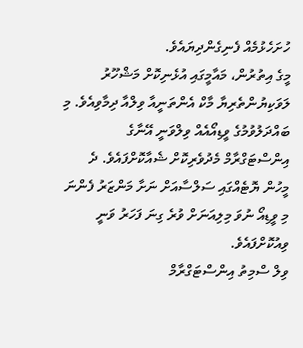ހުށަހެޅުމެއް ފެނިގެންދިޔައެވެ.
މީގެ އިތުރުން، މައާމީގައި އުޅެނިކޮށް މަޝްހޫރު ލަވަކިޔުންތެރިޔާ މާކް އެންތަނީއާ ވިލްއާ ދިމާވިއެވެ. މި ބައްދަލުވުމުގެ ވީޑިއޯއެއް ވިލްވަނީ އޭނާގެ އިންސްޓަގްރާމް މެދުވެރިކޮށް ޝެއާކޮށްފައެވެ. ދެ މީހުން ޔޮޓެއްގައި ސަލްސާއަށް ނަށާ މަންޒަރު ފެންނަ މި ވީޑިއޯ ނުވަ މިލިއަނަށް ވުރެ ގިނަ ފަހަރު ވަނީ ވިއުކޮށްފައެވެ.
ވިލް ސްމިތު އިންސްޓަގްރާމް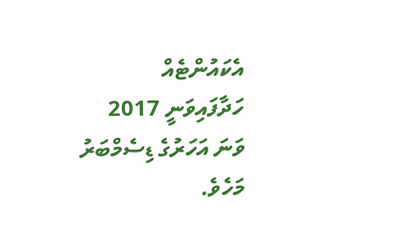އެކައުންޓެއް ހަދާފައިވަނީ 2017 ވަނަ އަހަރުގެ ޑިސެމްބަރު މަހެވެ.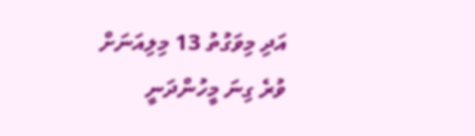އަދި މިވަގުތު 13 މިލިއަނަށް ވުރެ ގިނަ މީހުންދަނީ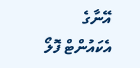އޭނާގެ އެކައުންޓް ފޮލޯ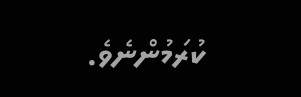ކުރަމުންނެވެ.